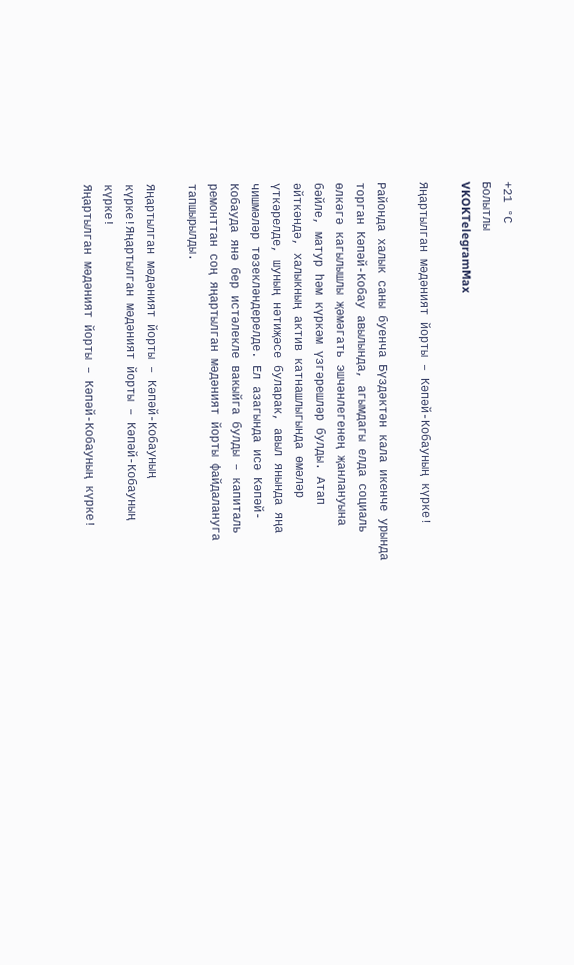+21 °С
Болытлы
VKOKTelegramMax

Яңартылган мәдәният йорты – Кәпәй-Кобауның күрке!

Районда халык саны буенча Бүздәктән кала икенче урында торган Кәпәй-Кобау авылында, агымдагы елда социаль өлкәгә кагылышлы җәмәгать эшчәнлегенең җанлануына бәйле, матур һәм күркәм үзгәрешләр булды. Атап әйткәндә, халыкның актив катнашлыгында өмәләр үткәрелде, шуның нәтиҗәсе буларак, авыл янында яңа чишмәләр төзекләндерелде. Ел азагында исә Кәпәй-Кобауда янә бер истәлекле вакыйга булды – капиталь ремонттан соң яңартылган мәдәният йорты файдалануга тапшырылды.

Яңартылган мәдәният йорты – Кәпәй-Кобауның күрке!Яңартылган мәдәният йорты – Кәпәй-Кобауның күрке!
Яңартылган мәдәният йорты – Кәпәй-Кобауның күрке!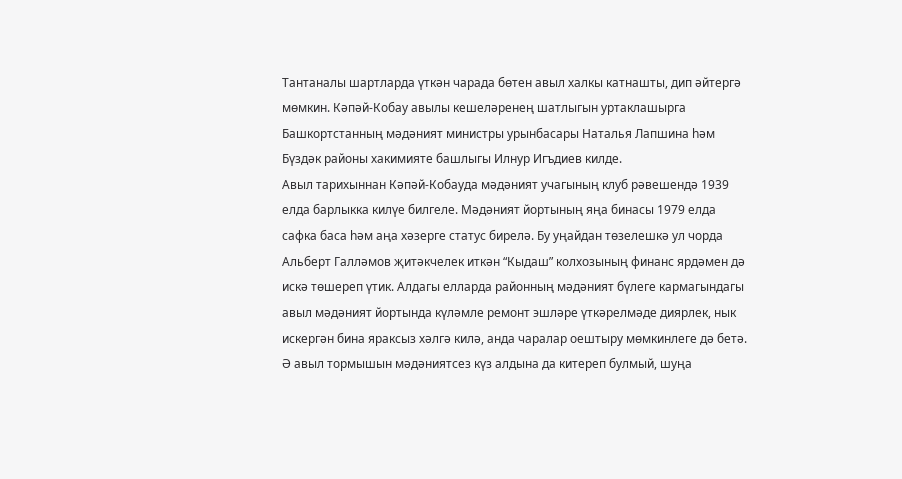Тантаналы шартларда үткән чарада бөтен авыл халкы катнашты, дип әйтергә мөмкин. Кәпәй-Кобау авылы кешеләренең шатлыгын уртаклашырга Башкортстанның мәдәният министры урынбасары Наталья Лапшина һәм Бүздәк районы хакимияте башлыгы Илнур Игъдиев килде.
Авыл тарихыннан Кәпәй-Кобауда мәдәният учагының клуб рәвешендә 1939 елда барлыкка килүе билгеле. Мәдәният йортының яңа бинасы 1979 елда сафка баса һәм аңа хәзерге статус бирелә. Бу уңайдан төзелешкә ул чорда Альберт Галләмов җитәкчелек иткән “Кыдаш” колхозының финанс ярдәмен дә искә төшереп үтик. Алдагы елларда районның мәдәният бүлеге кармагындагы авыл мәдәният йортында күләмле ремонт эшләре үткәрелмәде диярлек, нык искергән бина яраксыз хәлгә килә, анда чаралар оештыру мөмкинлеге дә бетә.
Ә авыл тормышын мәдәниятсез күз алдына да китереп булмый, шуңа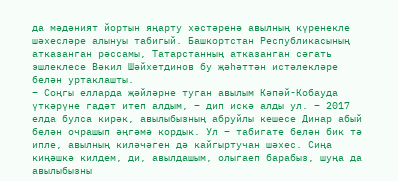да мәдәният йортын яңарту хәстәренә авылның күренекле шәхесләре алынуы табигый. Башкортстан Республикасының атказанган рәссамы, Татарстанның атказанган сәгать эшлеклесе Вәкил Шәйхетдинов бу җәһәттән истәлекләре белән уртаклашты.
– Соңгы елларда җәйләрне туган авылым Кәпәй-Кобауда үткәрүне гадәт итеп алдым, – дип искә алды ул. – 2017 елда булса кирәк, авылыбызның абруйлы кешесе Динар абый белән очрашып әңгәмә кордык. Ул – табигате белән бик тә ипле, авылның киләчәген дә кайгыртучан шәхес. Сиңа киңәшкә килдем, ди, авылдашым, олыгаеп барабыз, шуңа да авылыбызны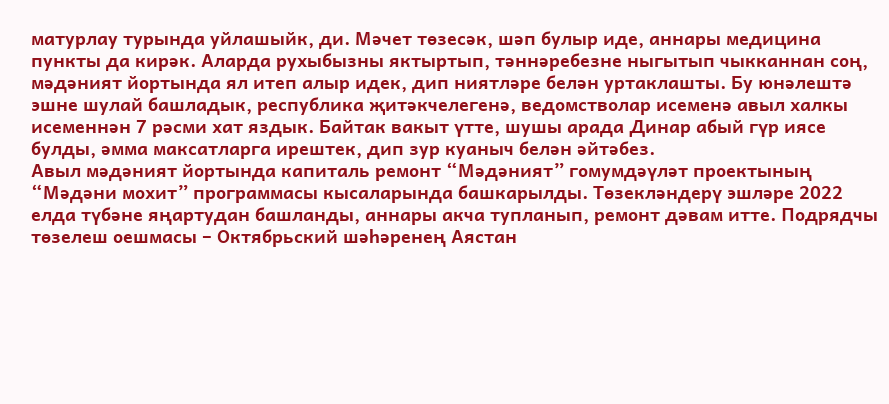матурлау турында уйлашыйк, ди. Мәчет төзесәк, шәп булыр иде, аннары медицина пункты да кирәк. Аларда рухыбызны яктыртып, тәннәребезне ныгытып чыкканнан соң, мәдәният йортында ял итеп алыр идек, дип ниятләре белән уртаклашты. Бу юнәлештә эшне шулай башладык, республика җитәкчелегенә, ведомстволар исеменә авыл халкы исеменнән 7 рәсми хат яздык. Байтак вакыт үтте, шушы арада Динар абый гүр иясе булды, әмма максатларга ирештек, дип зур куаныч белән әйтәбез.
Авыл мәдәният йортында капиталь ремонт “Мәдәният” гомумдәүләт проектының “Мәдәни мохит” программасы кысаларында башкарылды. Төзекләндерү эшләре 2022 елда түбәне яңартудан башланды, аннары акча тупланып, ремонт дәвам итте. Подрядчы төзелеш оешмасы – Октябрьский шәһәренең Аястан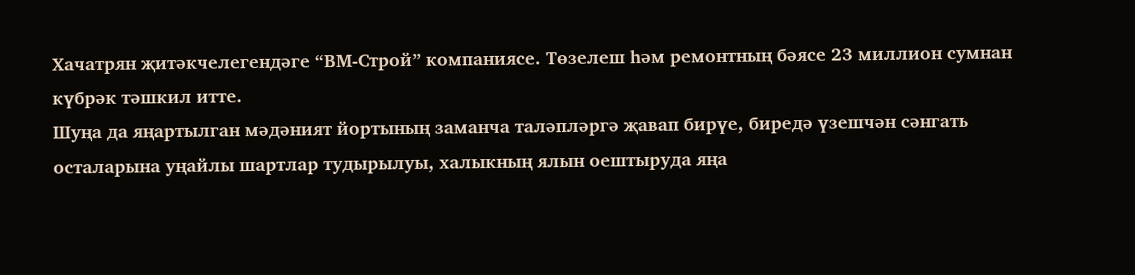Хачатрян җитәкчелегендәге “ВМ-Строй” компаниясе. Төзелеш һәм ремонтның бәясе 23 миллион сумнан күбрәк тәшкил итте.
Шуңа да яңартылган мәдәният йортының заманча таләпләргә җавап бирүе, биредә үзешчән сәнгать осталарына уңайлы шартлар тудырылуы, халыкның ялын оештыруда яңа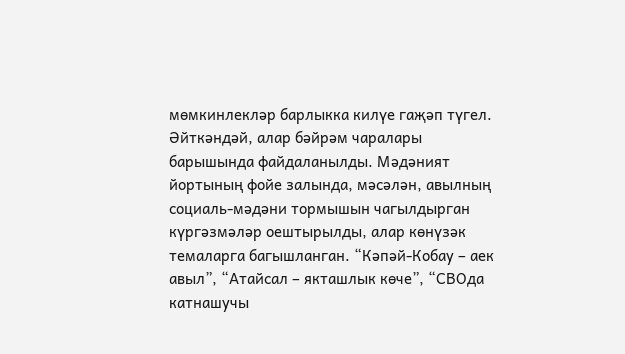мөмкинлекләр барлыкка килүе гаҗәп түгел. Әйткәндәй, алар бәйрәм чаралары барышында файдаланылды. Мәдәният йортының фойе залында, мәсәлән, авылның социаль-мәдәни тормышын чагылдырган күргәзмәләр оештырылды, алар көнүзәк темаларга багышланган. “Кәпәй-Кобау – аек авыл”, “Атайсал – якташлык көче”, “СВОда катнашучы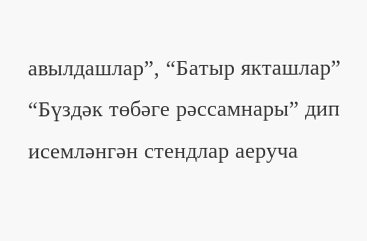авылдашлар”, “Батыр якташлар” “Бүздәк төбәге рәссамнары” дип исемләнгән стендлар аеруча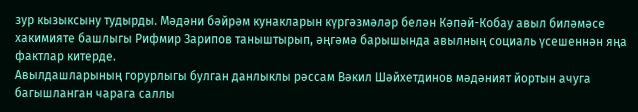зур кызыксыну тудырды. Мәдәни бәйрәм кунакларын күргәзмәләр белән Кәпәй-Кобау авыл биләмәсе хакимияте башлыгы Рифмир Зарипов таныштырып, әңгәмә барышында авылның социаль үсешеннән яңа фактлар китерде.
Авылдашларының горурлыгы булган данлыклы рәссам Вәкил Шәйхетдинов мәдәният йортын ачуга багышланган чарага саллы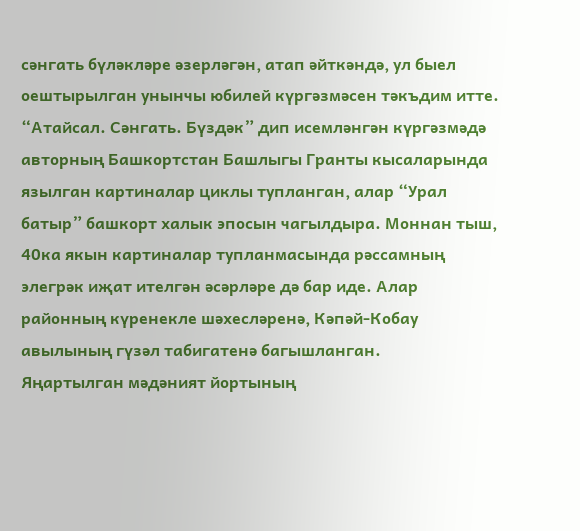сәнгать бүләкләре әзерләгән, атап әйткәндә, ул быел оештырылган унынчы юбилей күргәзмәсен тәкъдим итте. “Атайсал. Сәнгать. Бүздәк” дип исемләнгән күргәзмәдә авторның Башкортстан Башлыгы Гранты кысаларында язылган картиналар циклы тупланган, алар “Урал батыр” башкорт халык эпосын чагылдыра. Моннан тыш, 40ка якын картиналар тупланмасында рәссамның элегрәк иҗат ителгән әсәрләре дә бар иде. Алар районның күренекле шәхесләренә, Кәпәй-Кобау авылының гүзәл табигатенә багышланган.
Яңартылган мәдәният йортының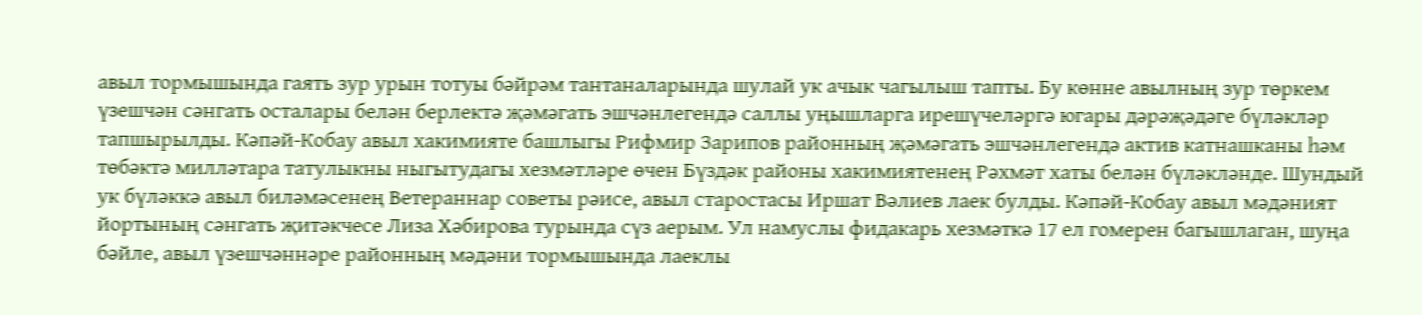авыл тормышында гаять зур урын тотуы бәйрәм тантаналарында шулай ук ачык чагылыш тапты. Бу көнне авылның зур төркем үзешчән сәнгать осталары белән берлектә җәмәгать эшчәнлегендә саллы уңышларга ирешүчеләргә югары дәрәҗәдәге бүләкләр тапшырылды. Кәпәй-Кобау авыл хакимияте башлыгы Рифмир Зарипов районның җәмәгать эшчәнлегендә актив катнашканы һәм төбәктә милләтара татулыкны ныгытудагы хезмәтләре өчен Бүздәк районы хакимиятенең Рәхмәт хаты белән бүләкләнде. Шундый ук бүләккә авыл биләмәсенең Ветераннар советы рәисе, авыл старостасы Иршат Вәлиев лаек булды. Кәпәй-Кобау авыл мәдәният йортының сәнгать җитәкчесе Лиза Хәбирова турында сүз аерым. Ул намуслы фидакарь хезмәткә 17 ел гомерен багышлаган, шуңа бәйле, авыл үзешчәннәре районның мәдәни тормышында лаеклы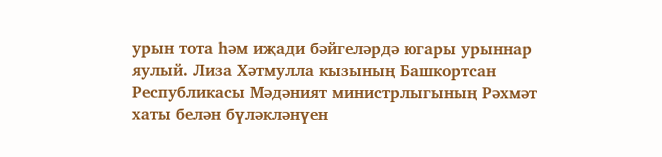урын тота һәм иҗади бәйгеләрдә югары урыннар яулый. Лиза Хәтмулла кызының Башкортсан Республикасы Мәдәният министрлыгының Рәхмәт хаты белән бүләкләнүен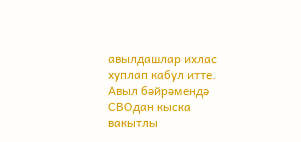авылдашлар ихлас хуплап кабул итте.
Авыл бәйрәмендә СВОдан кыска вакытлы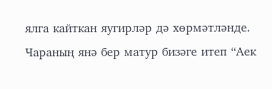ялга кайткан яугирләр дә хөрмәтләнде.
Чараның янә бер матур бизәге итеп “Аек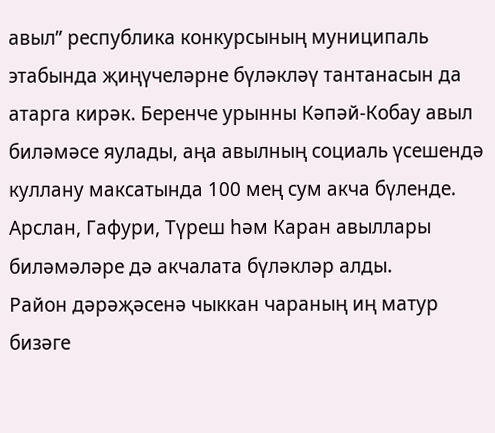авыл” республика конкурсының муниципаль этабында җиңүчеләрне бүләкләү тантанасын да атарга кирәк. Беренче урынны Кәпәй-Кобау авыл биләмәсе яулады, аңа авылның социаль үсешендә куллану максатында 100 мең сум акча бүленде. Арслан, Гафури, Түреш һәм Каран авыллары биләмәләре дә акчалата бүләкләр алды.
Район дәрәҗәсенә чыккан чараның иң матур бизәге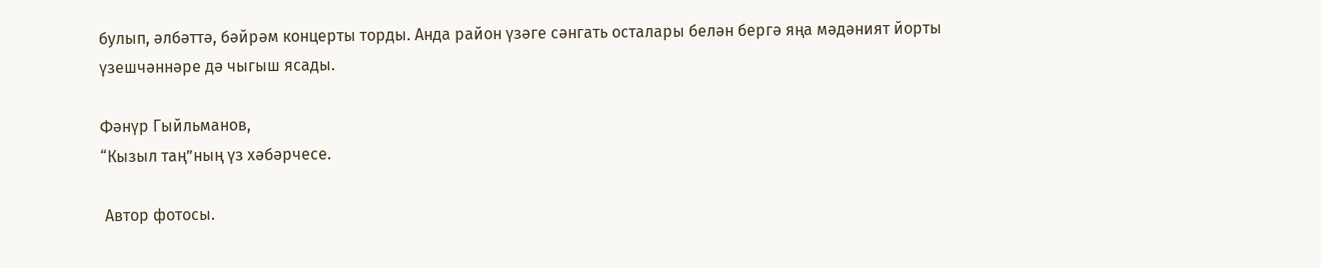булып, әлбәттә, бәйрәм концерты торды. Анда район үзәге сәнгать осталары белән бергә яңа мәдәният йорты үзешчәннәре дә чыгыш ясады.

Фәнүр Гыйльманов,
“Кызыл таң”ның үз хәбәрчесе.

 Автор фотосы.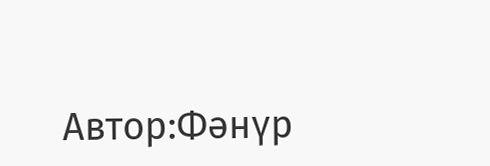Автор:Фәнүр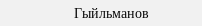Гыйльманов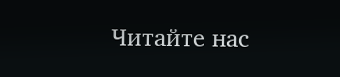Читайте нас